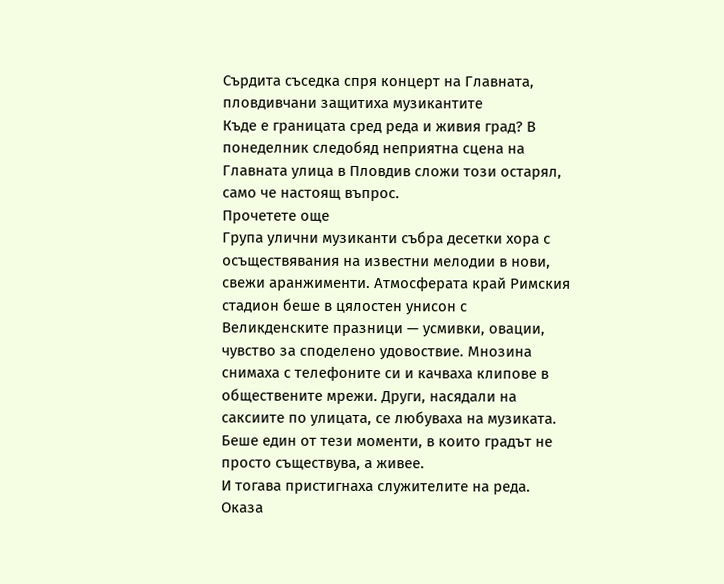Сърдита съседка спря концерт на Главната, пловдивчани защитиха музикантите
Къде е границата сред реда и живия град? В понеделник следобяд неприятна сцена на Главната улица в Пловдив сложи този остарял, само че настоящ въпрос.
Прочетете още
Група улични музиканти събра десетки хора с осъществявания на известни мелодии в нови, свежи аранжименти. Атмосферата край Римския стадион беше в цялостен унисон с Великденските празници — усмивки, овации, чувство за споделено удовоствие. Мнозина снимаха с телефоните си и качваха клипове в обществените мрежи. Други, насядали на саксиите по улицата, се любуваха на музиката. Беше един от тези моменти, в които градът не просто съществува, а живее.
И тогава пристигнаха служителите на реда.
Оказа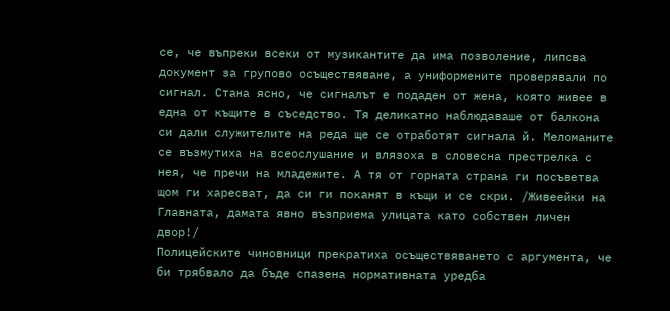се, че въпреки всеки от музикантите да има позволение, липсва документ за групово осъществяване, а униформените проверявали по сигнал. Стана ясно, че сигналът е подаден от жена, която живее в една от къщите в съседство. Тя деликатно наблюдаваше от балкона си дали служителите на реда ще се отработят сигнала й. Меломаните се възмутиха на всеослушание и влязоха в словесна престрелка с нея, че пречи на младежите. А тя от горната страна ги посъветва щом ги харесват, да си ги поканят в къщи и се скри. /Живеейки на Главната, дамата явно възприема улицата като собствен личен двор!/
Полицейските чиновници прекратиха осъществяването с аргумента, че би трябвало да бъде спазена нормативната уредба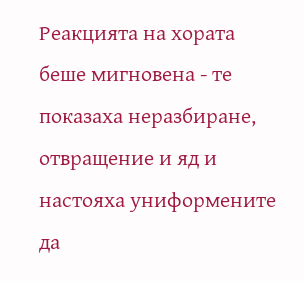Реакцията на хората беше мигновена - те показаха неразбиране, отвращение и яд и настояха униформените да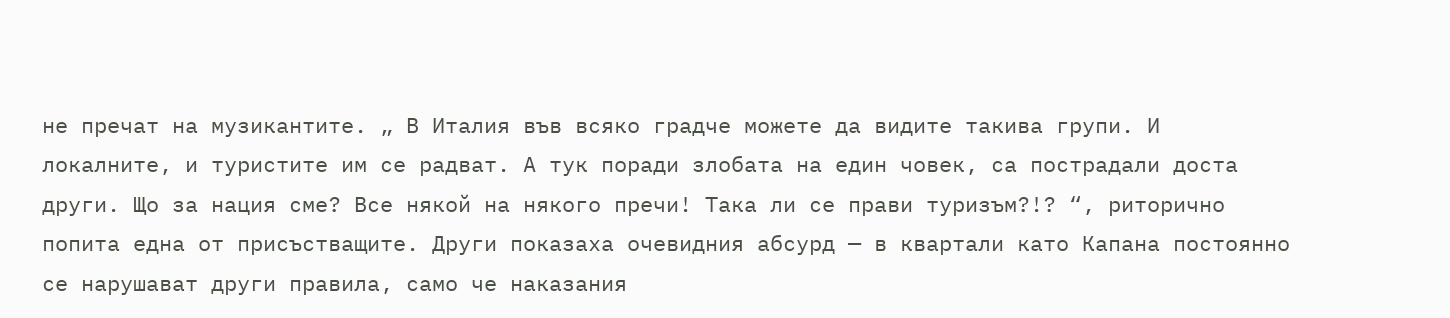не пречат на музикантите. „ В Италия във всяко градче можете да видите такива групи. И локалните, и туристите им се радват. А тук поради злобата на един човек, са пострадали доста други. Що за нация сме? Все някой на някого пречи! Така ли се прави туризъм?!? “, риторично попита една от присъстващите. Други показаха очевидния абсурд — в квартали като Капана постоянно се нарушават други правила, само че наказания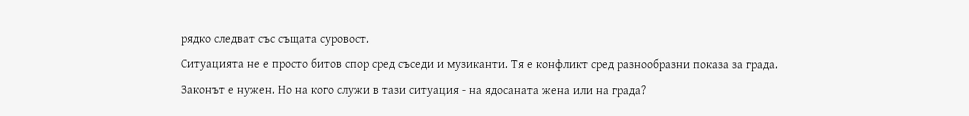рядко следват със същата суровост.
Ситуацията не е просто битов спор сред съседи и музиканти. Тя е конфликт сред разнообразни показа за града. Законът е нужен. Но на кого служи в тази ситуация - на ядосаната жена или на града?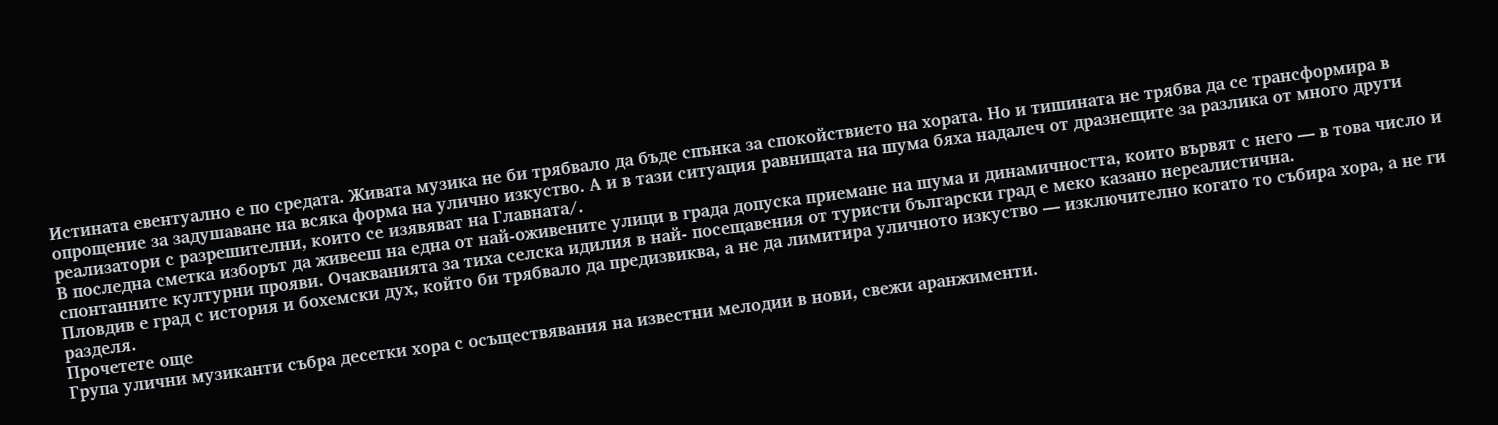Истината евентуално е по средата. Живата музика не би трябвало да бъде спънка за спокойствието на хората. Но и тишината не трябва да се трансформира в опрощение за задушаване на всяка форма на улично изкуство. А и в тази ситуация равнищата на шума бяха надалеч от дразнещите за разлика от много други реализатори с разрешителни, които се изявяват на Главната/.
В последна сметка изборът да живееш на една от най-оживените улици в града допуска приемане на шума и динамичността, които вървят с него — в това число и спонтанните културни прояви. Очакванията за тиха селска идилия в най- посещавения от туристи български град е меко казано нереалистична.
Пловдив е град с история и бохемски дух, който би трябвало да предизвиква, а не да лимитира уличното изкуство — изключително когато то събира хора, а не ги разделя.
Прочетете още
Група улични музиканти събра десетки хора с осъществявания на известни мелодии в нови, свежи аранжименти.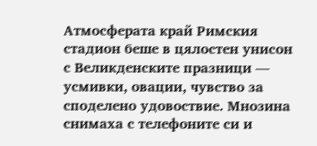Атмосферата край Римския стадион беше в цялостен унисон с Великденските празници — усмивки, овации, чувство за споделено удовоствие. Мнозина снимаха с телефоните си и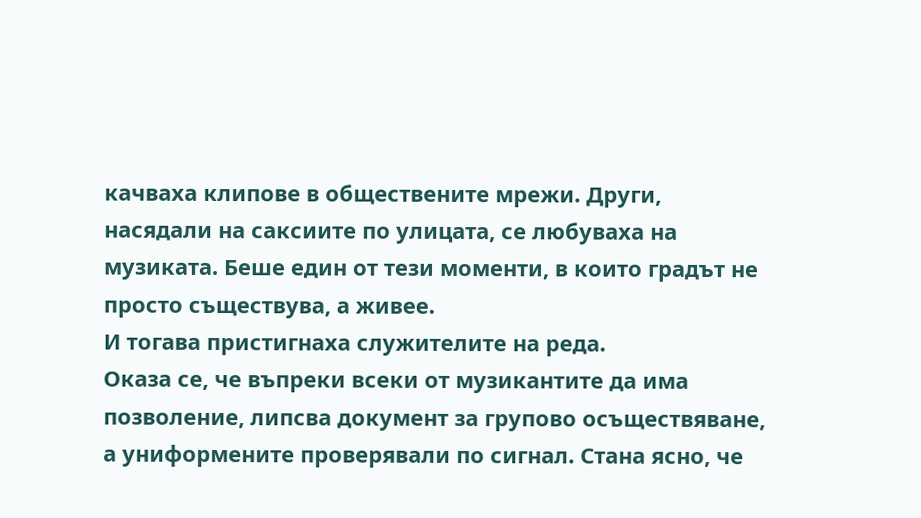качваха клипове в обществените мрежи. Други, насядали на саксиите по улицата, се любуваха на музиката. Беше един от тези моменти, в които градът не просто съществува, а живее.
И тогава пристигнаха служителите на реда.
Оказа се, че въпреки всеки от музикантите да има позволение, липсва документ за групово осъществяване, а униформените проверявали по сигнал. Стана ясно, че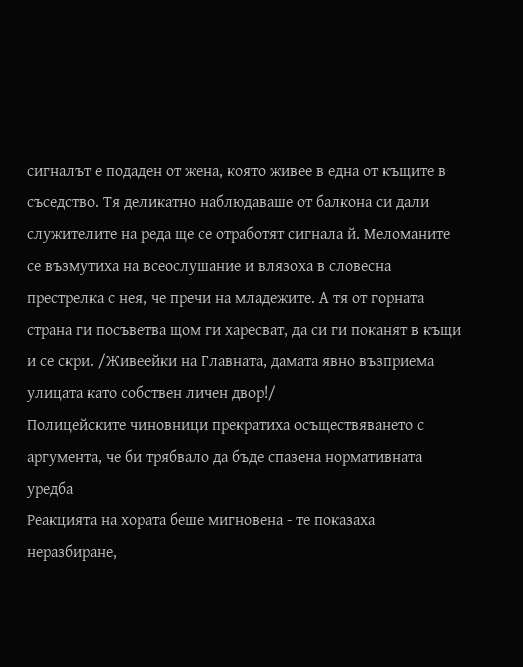сигналът е подаден от жена, която живее в една от къщите в съседство. Тя деликатно наблюдаваше от балкона си дали служителите на реда ще се отработят сигнала й. Меломаните се възмутиха на всеослушание и влязоха в словесна престрелка с нея, че пречи на младежите. А тя от горната страна ги посъветва щом ги харесват, да си ги поканят в къщи и се скри. /Живеейки на Главната, дамата явно възприема улицата като собствен личен двор!/
Полицейските чиновници прекратиха осъществяването с аргумента, че би трябвало да бъде спазена нормативната уредба
Реакцията на хората беше мигновена - те показаха неразбиране,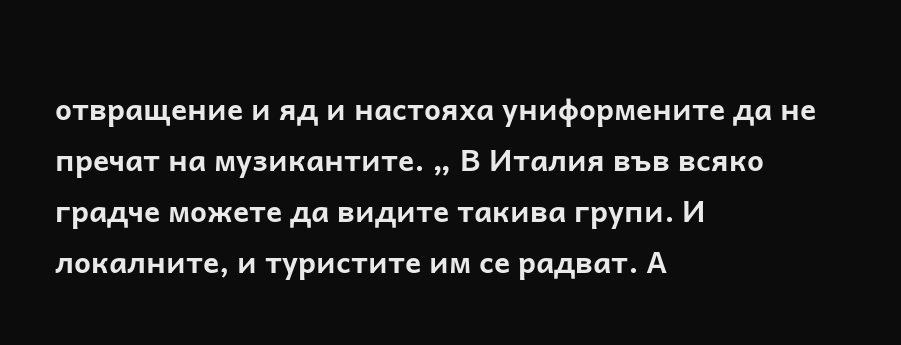отвращение и яд и настояха униформените да не пречат на музикантите. „ В Италия във всяко градче можете да видите такива групи. И локалните, и туристите им се радват. А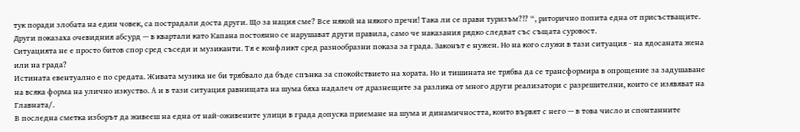тук поради злобата на един човек, са пострадали доста други. Що за нация сме? Все някой на някого пречи! Така ли се прави туризъм?!? “, риторично попита една от присъстващите. Други показаха очевидния абсурд — в квартали като Капана постоянно се нарушават други правила, само че наказания рядко следват със същата суровост.
Ситуацията не е просто битов спор сред съседи и музиканти. Тя е конфликт сред разнообразни показа за града. Законът е нужен. Но на кого служи в тази ситуация - на ядосаната жена или на града?
Истината евентуално е по средата. Живата музика не би трябвало да бъде спънка за спокойствието на хората. Но и тишината не трябва да се трансформира в опрощение за задушаване на всяка форма на улично изкуство. А и в тази ситуация равнищата на шума бяха надалеч от дразнещите за разлика от много други реализатори с разрешителни, които се изявяват на Главната/.
В последна сметка изборът да живееш на една от най-оживените улици в града допуска приемане на шума и динамичността, които вървят с него — в това число и спонтанните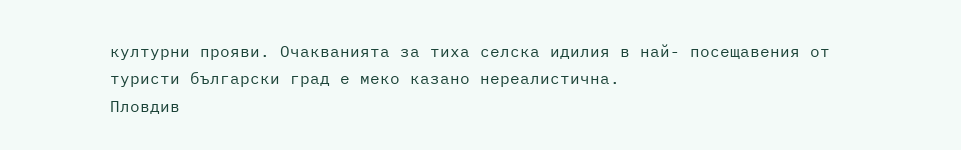културни прояви. Очакванията за тиха селска идилия в най- посещавения от туристи български град е меко казано нереалистична.
Пловдив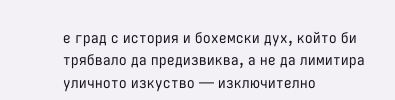е град с история и бохемски дух, който би трябвало да предизвиква, а не да лимитира уличното изкуство — изключително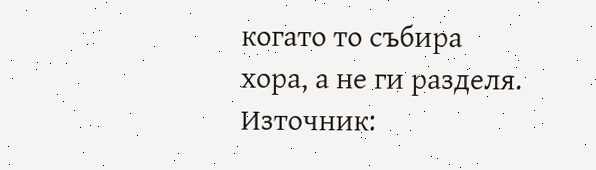когато то събира хора, а не ги разделя.
Източник: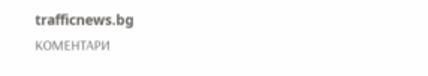trafficnews.bg
КОМЕНТАРИ